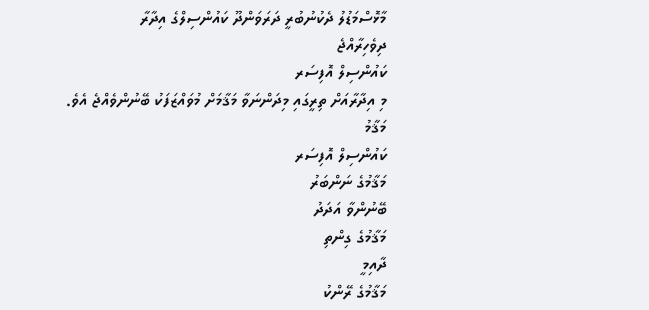މާޅޮސްމަޑުލު ދެކުނުބުރީ ދަރަވަންދޫ ކައުންސިލްގެ އިދާރާ
ދިވެހިރާއްޖެ
ކައުންސިލް އޮފިސަރ
މި އިދާރާއަށް ތިރީގައި މިދަންނަވާ މަޤާމަށް މުވައްޒަފަކު ބޭނުންވެއްޖެ އެވެ.
މަޤާމު
ކައުންސިލް އޮފިސަރ
މަޤާމުގެ ނަންބަރު
ބޭނުންވާ އަދަދު
މަޤާމުގެ ގިންތި
ދާއިމީ
މަޤާމުގެ ރޭންކު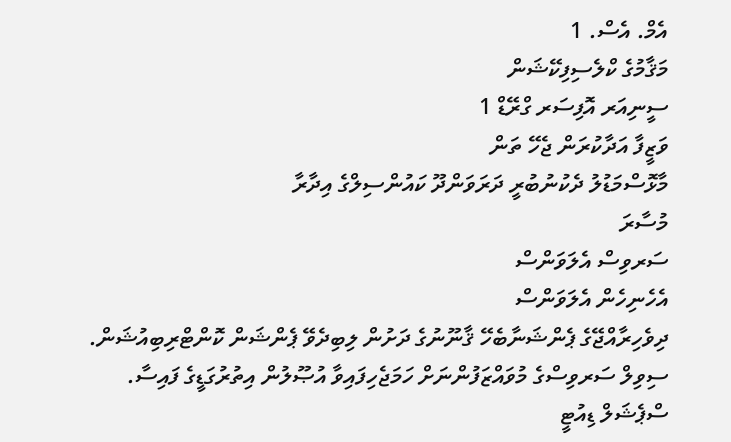އެމް. އެސް. 1
މަޤާމުގެ ކްލެސިފިކޭޝަން
ސީނިއަރ އޮފިސަރ ގްރޭޑް 1
ވަޒީފާ އަދާކުރަން ޖެހޭ ތަން
މާޅޮސްމަޑުލު ދެކުނުބުރީ ދަރަވަންދޫ ކައުންސިލްގެ އިދާރާ
މުސާރަ
ސަރވިސް އެލަވަންސް
އެހެނިހެން އެލަވަންސް
ދިވެހިރާއްޖޭގެ ޕެންޝަނާބެހޭ ޤާނޫނުގެ ދަށުން ލިބިދެވޭ ޕެންޝަން ކޮންޓްރިބިއުޝަން.
ސިވިލް ސަރވިސްގެ މުވައްޒަފުންނަށް ހަމަޖެހިފައިވާ އުޞޫލުން އިތުރުގަޑީގެ ފައިސާ.
ސްޕެޝަލް ޑިއުޓީ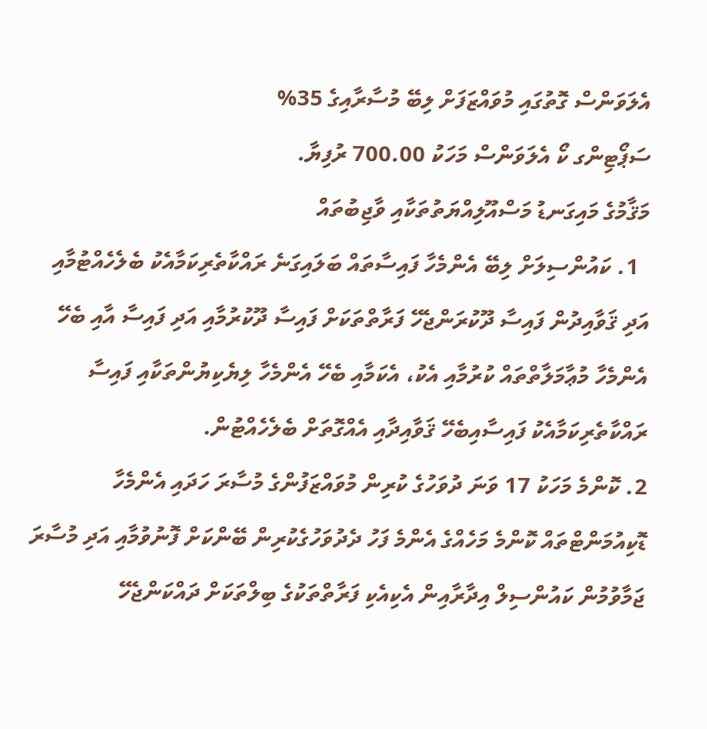އެލަވަންސް ގޮތުގައި މުވައްޒަފަށް ލިބޭ މުސާރާއިގެ 35%
ސަޕޯޓިންގ ކޯ އެލަވަންސް މަހަކު 700.00 ރުފިޔާ.
މަޤާމުގެ މައިގަނޑު މަސްއޫލިއްޔަތުތަކާއި ވާޖިބުތައް
  1. ކައުންސިލަށް ލިބޭ އެންމެހާ ފައިސާތައް ބަލައިގަނެ ރައްކާތެރިކަމާއެކު ބެލެހެއްޓުމާއި އަދި ޤަވާއިދުން ފައިސާ ދޫކުރަންޖެހޭ ފަރާތްތަކަށް ފައިސާ ދޫކުރުމާއި އަދި ފައިސާ އާއި ބެހޭ އެންމެހާ މުޢާމަލާތްތައް ކުރުމާއި އެކު، އެކަމާއި ބެހޭ އެންމެހާ ލިޔެކިޔުންތަކާއި ފައިސާ ރައްކާތެރިކަމާއެކު ފައިސާއިބެހޭ ޤަވާއިދާއި އެއްގޮތަށް ބެލެހެއްޓުން.
2. ކޮންމެ މަހަކު 17 ވަނަ ދުވަހުގެ ކުރިން މުވައްޒަފުންގެ މުސާރަ ހަދައި އެންމެހާ ޑޮކިއުމަންޓްތައް ކޮންމެ މަހެއްގެ އެންމެ ފަހު ދެދުވަހުގެކުރިން ބޭންކަށް ފޮނުވުމާއި އަދި މުސާރަ ޖަމާވުމުން ކައުންސިލް އިދާރާއިން އެކިއެކި ފަރާތްތަކުގެ ބިލްތަކަށް ދައްކަންޖެހޭ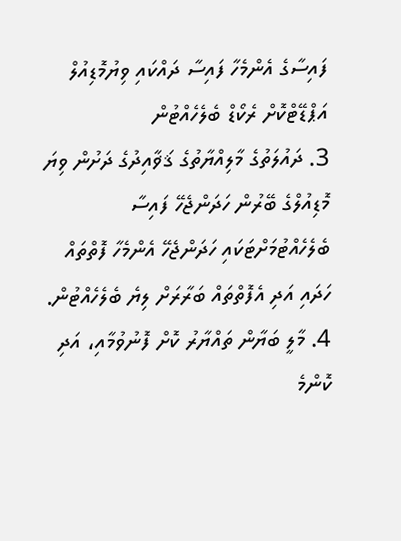ފައިސާގެ އެންމެހާ ފައިސާ ދައްކައި ވިޔުމޮޑިއުލް އަޕްޑޭޓްކޮށް ރެކޯޑް ބެލެހެއްޓުން
3. ދައުލަތުގެ މާލިއްޔާތުގެ ޤަޥާއިދުގެ ދަށުން ވިޔަ މޮޑިއުލްގެ ބޭރުން ހަދަންޖެހޭ ފައިސާ ބެލެހެއްޓުމަށްޓަކައި ހަދަންޖެހޭ އެންމެހާ ފޮތްތައް ހަދައި އަދި އެފޮތްތައް ބަރާރަށް ލިޔެ ބެލެހެއްޓުން.
4. މާލީ ބަޔާން ތައްޔާރު ކޮށް ފޮނުވުމާއި، އަދި ކޮންމެ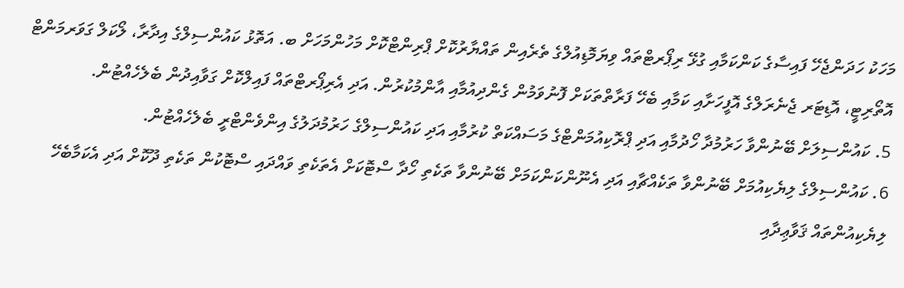މަހަކު ހަދަންޖެހޭ ފައިސާގެ ކަންކަމާއި ގުޅޭ ރިޕޯރޓްތައް ވިޔަމޮޑިއުލްގެ ތެރެއިން ތައްޔާރުކޮށް ޕްރިންޓްކޮށް މަހުންމަހަށް ބ. އަތޮޅު ކައުންސިލްގެ އިދާރާ، ލޯކަލް ގަވަރމަންޓް އޮތޯރިޓީ، އޮޑިޓަރ ޖެނެރަލްގެ އޮފީހަށާއި ކަމާއި ބެހޭ ފަރާތްތަކަށް ފޮނުވަމުން ގެންދިއުމާއި އާންމުކުރުން. އަދި އެރިޕޯރޓްތައް ފައިލްކޮށް ގަވާއިދުން ބެލެހެއްޓުން.
5. ކައުންސިލަށް ބޭނުންވާ ހަރުމުދާ ހޯދުމާއި އަދި ޕްރޮކިއުމަންޓްގެ މަސައްކަތް ކުރުމާއި އަދި ކައުންސިލްގެ ހަރުމުދަލުގެ އިންވެންޓްރީ ބެލެހެއްޓުން.
6. ކައުންސިލްގެ ލިޔެކިއުމަށް ބޭނުންވާ ތަކެއްޗާއި އަދި އެނޫންކަންކަމަށް ބޭނުންވާ ތަކެތި ހޯދާ ސްޓޮކަށް އެތަކެތި ވައްދައި ސްޓޮކުން ތަކެތި ދޫކޮށް އަދި އެކަމާބެހޭ ލިޔެކިއުންތައް ޤަވާޢިދާއި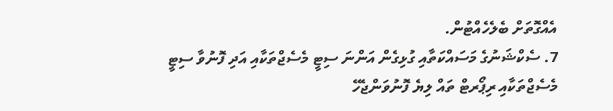އެއްގޮތަށް ބެލެހެއްޓުން.
7. ސެކްޝަނުގެ މަސައްކަތާއި ގުޅިގެން އަންނަ ސިޓީ މެސެޖްތަކާއި އަދި ފޮނުވާ ސިޓީ މެސެޖްތަކާއި ރިޕޯރޓް ތައް ލިޔެ ފޮނުވަންޖެހޭ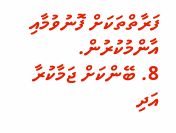ފަރާތްތަކަށް ފޮނުވުމާއި އާންމުކުރުން.
8. ބޭންކަށް ޖަމާކުރާ އަދި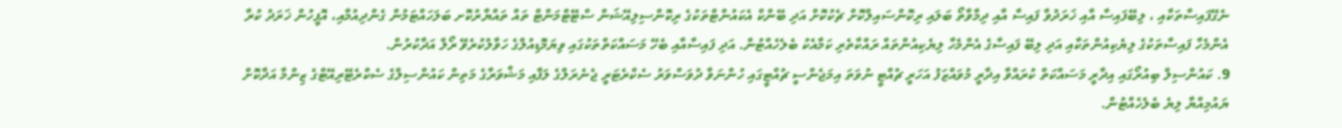ނެގޭފައިސާތަކާއި ، ލިބޭފައިސާ އާއި ޚަރަދުވާ ފައިސާ އާއި ދިމާވާތޯ ބަލައި ރިކޮންސައިލްކޮށް ޗެކުކޮށް އަދި ބޭންކް އެކައުންޓްތަކުގެ ރިކޮންސިލިއޭޝަން ސްޓޭޓްމަންޓް ތައް ތައްޔާރުކޮށ ބަލަހައްޓަމުން ގެންދިއުމާއި، އޮފީހުން ޚަރަދު ކުރާ އެންމެހާ ފައިސާތަކުގެ ލިޔެކިއުންތަކާއި އަދި ލިބޭ ފައިސާގެ އެންމެހާ ލިޔެކިއުންތައް ރައްކާތެރި ކަމާއެކު ބެލެހެއްޓުން. އަދި ފައިސާއާއި ބެހޭ މަސައްކަތްތަކުގައި ވިޔަމޮޑިއުލްގެ ހަވާލުކުރެވޭ ރޯލް އަދާކުރުން.
9. ކައުންސިލް ބިއުރޯގައި އިދާރީ މަސައްކަތް ކުރައްވާ އިދާރީ މުވައްޒަފު އަހަރީ ޗުއްޓީ ނުވަތަ އިމަޖެންސީ ޗުއްޓީގައި ހުންނަވާ ދުވަސްވަރު ސެކްރެޓަރީ ޖެނެރަލްގެ ލަފާއި މަޝްވަރާގެ މަތިން ކައުންސިލްގެ ސެކްރެޓޭރިއޭޓްގެ ޒިންމާ އަދާކޮށް ޔައުމިއްޔާ ލިޔެ ބެލެހެއްޓުން.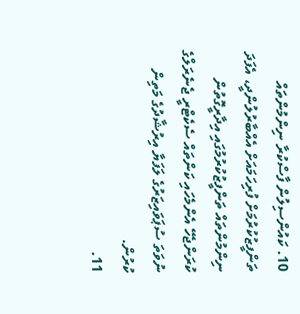10. ކައުންސިލުން ފާސްކުރާ ނިންމުންތައް ތަންފީޒުކުރުމަށް ފުރިހަމައަށް އެއްބާރުލުންދީ، އެފަދަ ނިންމުންތައް ތަންފީޒުކުރުމުގައި އިދާރީގޮތުން ކުރަންޖެހޭ އެންމެހައި ކަންތައް ސެކެޓްރީ ޖެނެރަލްގެ ނުވަތަ ސުޕަވައިޒަރުގެ ލަފަޔާ އިރުޝާދުގެ މަތިން ކުރުން.
11.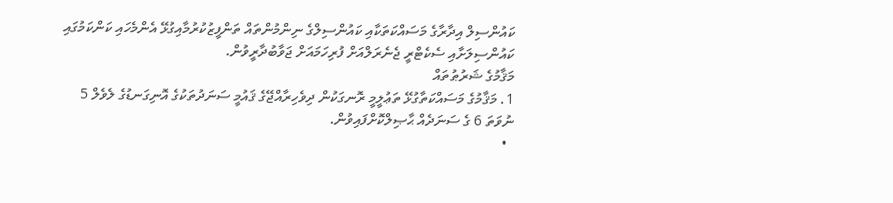ކައުންސިލް އިދާރާގެ މަސައްކަތަކާއި ކައުންސިލްގެ ނިންމުންތައް ތަންފީޒުކުރުމާއިގުޅޭ އެންމެހައި ކަންކަމުގައި ކައުންސިލަށާއި ސެކެޓްރީ ޖެނެރަލްއަށް ފުރިހަމައަށް ޖަވާބުދާރީވުން.
މަޤާމުގެ ޝަރުޠުތައް
1. މަޤާމުގެ މަސައްކަތާގުޅޭ ތަޢުލީމީ ރޮނގަކުން ދިވެހިރާއްޖޭގެ ޤައުމީ ސަނަދުތަކުގެ އޮނިގަނޑުގެ ލެވެލް 5 ނުވަތަ 6 ގެ ސަނަދެއް ޙާޞިލްކޮށްފައިވުން.
  •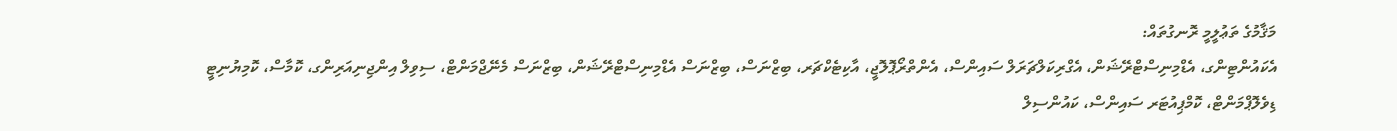މަޤާމުގެ ތަޢުލީމީ ރޮނގުތައް:
އެކައުންޓިންގ، އެޑްމިނިސްޓްރޭޝަން، އެގްރިކަލްޗަރަލް ސައިންސް، އެންތްރޯޕޮލޮޖީ، އާކިޓެކްޗަރ، ބިޒްނަސް، ބިޒްނަސް އެޑްމިނިސްޓްރޭޝަން، ބިޒްނަސް މެނޭޖްމަންޓް، ސިވިލް އިންޖިނިއަރިންގ، ކޮމާސް، ކޮމިޔުނިޓީ ޑިވެލޮޕްމަންޓް، ކޮމްޕިއުޓަރ ސައިންސް، ކައުންސިލް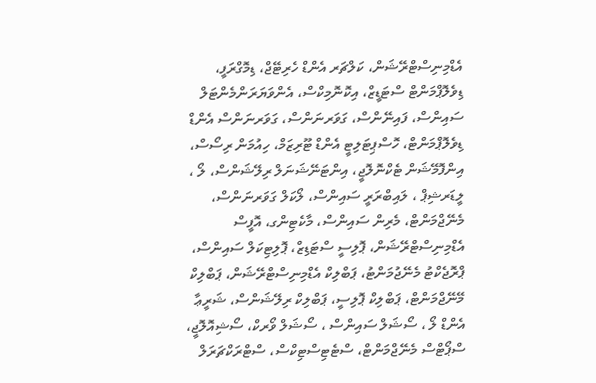އެޑްމިނިސްޓްރޭޝަން، ކަލްޗަރ އެންޑް ހެރިޓޭޖް، ޑިމޮގްރަފީ، ޑިވެލޮޕްމަންޓް ސްޓަޑީޒް، އިކޮނޮމިކްސް، އެންވަޔަރަންމެންޓަލް ސައިންސް، ފައިނޭންސް، ގަވަރނަންސް، ގަވަރނަންސް އެންޑް ޑިވެލޮޕްމަންޓް، ހޮސްޕިޓަލިޓީ އެންޑް ޓޫރިޒަމް، ހިއުމަން ރިސޯސް، އިންފޮމޭޝަން ޓެކްނޮލޮޖީ، އިންޓަނޭޝަނަލް ރިލޭޝަންސް، ލޯ ، ލީޑަރޝިޕް ، ލައިބްރަރީ ސައިންސް، ލޯކަލް ގަވަރނަންސް، މެނޭޖްމަންޓް، މެރިން ސައިންސް، މާކެޓިންގ، އޮފީސް އެޑްމިނިސްޓްރޭޝަން، ޕޮލިސީ ސްޓަޑިޒް، ޕޮލިޓިކަލް ސައިންސް، ޕްރޮޖެކްޓު މެނޭޖުމަންޓު، ޕަބްލިކް އެޑްމިނިސްޓްރޭޝަން، ޕަބްލިކް މޭނޭޖްމަންޓް، ޕަބްލިކް ޕޮލިސީ، ޕަބްލިކް ރިލޭޝަންސް، ޝަރީޢާ އެންޑް ލޯ ، ސޯޝަލް ސައިންސް ، ސޯޝަލް ވޯރކް، ސޯޝިއޮލޮޖީ، ސްޕޯޓްސް މެނޭޖްމަންޓް، ސްޓެޓިސްޓިކްސް، ސްޓްރަކްޗަރަލް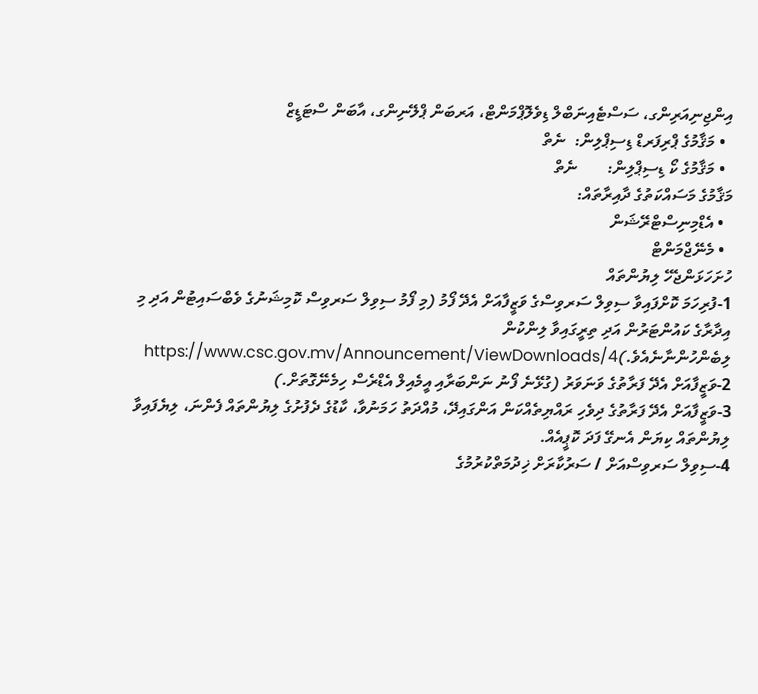އިންޖިނިއަރިންގ، ސަސްޓެއިނަބްލް ޑިވެލޮޕްމަންޓް، އަރބަން ޕްލޭނިންގ، އާބަން ސްޓަޑީޒް
  • މަޤާމުގެ ޕްރިފަރޑް ޑިސިޕްލިން:  ނެތް
  • މަޤާމުގެ ކޯ ޑިސިޕްލިން:       ނެތް
މަޤާމުގެ މަސައްކަތުގެ ދާއިރާތައް:
  • އެޑްމިނިސްޓްރޭޝަން
  • މެނޭޖްމަންޓް
ހުށަހަޅަންޖެހޭ ލިޔުންތައް
1-ފުރިހަމަ ކޮށްފައިވާ ސިވިލް ސަރވިސްގެ ވަޒީފާއަށް އެދޭ ފޯމު (މި ފޯމު ސިވިލް ސަރވިސް ކޮމިޝަނުގެ ވެބްސައިޓުން އަދި މި އިދާރާގެ ކައުންޓަރުން އަދި ތިރީގައިވާ ލިންކުން  ލިބެންހުންނާނެއެވެ.)https://www.csc.gov.mv/Announcement/ViewDownloads/4
2-ވަޒީފާއަށް އެދޭ ފަރާތުގެ ވަނަވަރު (ގުޅޭނެ ފޯނު ނަންބަރާއި އީމެއިލް އެޑްރެސް ހިމެނޭގޮތަށް.)
3-ވަޒީފާއަށް އެދޭ ފަރާތުގެ ދިވެހި ރައްޔިތެއްކަން އަންގައިދޭ، މުއްދަތު ހަމަނުވާ، ކާޑުގެ ދެފުށުގެ ލިޔުންތައް ފެންނަ، ލިޔެފައިވާ ލިޔުންތައް ކިޔަން އެނގޭ ފަދަ ކޮޕީއެއް.
4-ސިވިލް ސަރވިސްއަށް / ސަރުކާރަށް ޚިދުމަތްކުރުމުގެ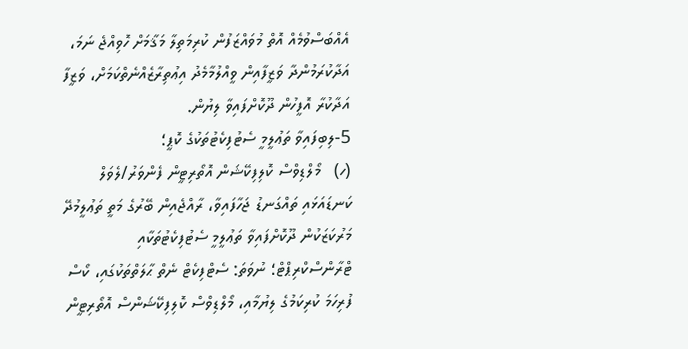އެއްބަސްވުމެއް އޮތް މުވައްޒަފުން ކުރިމަތިލާ މަޤާމަށް ހޮވިއްޖެ ނަމަ، އަދާކުރަމުންދާ ވަޒީފާއިން ވީއްލުމާމެދު އިޢުތިރާޒެއްނެތްކަމަށް، ވަޒީފާ އަދާކުރާ އޮފީހުން ދޫކޮށްފައިވާ ލިޔުން.
5-ލިބިފައިވާ ތަޢުލީމީ ސެޓުފިކެޓުތަކުގެ ކޮޕީ؛
(ހ)   މޯލްޑިވްސް ކޮލިފިކޭޝަން އޮތޯރިޓީން ފެންވަރު/ލެވަލް ކަނޑައަޅައި ތައްގަނޑު ޖަހާފައިވާ، ރާއްޖެއިން ބޭރުގެ މަތީ ތަޢުލީމުދޭ މަރުކަޒަކުން ދޫކޮށްފައިވާ ތަޢުލީމީ ސެޓުފިކެޓުތަކާއި ޓްރާންސްކްރިޕްޓް؛ ނުވަތަ: ސެޓްފިކެޓް ނެތް ޙާލަތްތަކުގައި، ކޯސް ފުރިހަމަ ކުރިކަމުގެ ލިޔުމާއި، މޯލްޑިވްސް ކޮލިފިކޭޝަންސް އޮތޯރިޓީން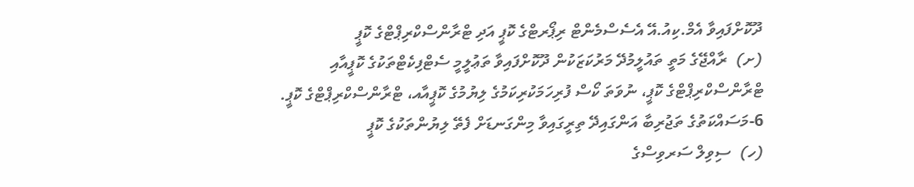ދޫކޮށްފައިވާ އެމް.ކިއު.އޭ އެސެސްމެންޓް ރިޕޯރޓްގެ ކޮޕީ އަދި ޓްރާންސްކްރިޕްޓްގެ ކޮޕީ
(ށ)  ރާއްޖޭގެ މަތީ ތައުލީމުދޭ މަރުކަޒަކުން ދޫކޮށްފައިވާ ތަޢުލީމީ ސެޓްފިކެޓްތަކުގެ ކޮޕީއާއި ޓްރާންސްކްރިޕްޓްގެ ކޮޕީ، ނުވަތަ ކޯސް ފުރިހަމަކުރިކަމުގެ ލިޔުމުގެ ކޮޕީއާއ، ޓްރާންސްކްރިޕްޓްގެ ކޮޕީ.
6-މަސައްކަތުގެ ތަޖުރިބާ އަންގައިދޭ ތިރީގައިވާ މިންގަނޑަށް ފެތޭ ލިޔުންތަކުގެ ކޮޕީ
(ހ)  ސިވިލް ސަރވިސްގެ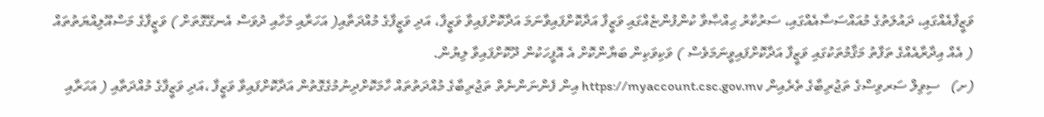ވަޒީފާއެއްގައި، ދައުލަތުގެ މުއައްސަސާއެއްގައި، ސަރުކާރު ޙިއްޞާވާ ކުންފުންޏެއްގައި ވަޒީފާ އަދާކޮށްފައިވާނަމަ އަދާކޮށްފައިވާ ވަޒީފާ، އަދި ވަޒީފާގެ މުއްދަތާއި( އަހަރާއި މަހާއި ދުވަސް އެނގޭގޮތަށް ) ވަޒީފާގެ މަސްއޫލިއްޔަތުތައް ( އެއް އިދާރާއެއްގެ ތަފާތު މަޤާމުތަކުގައި ވަޒީފާ އަދާކޮށްފައިވީނަމަވެސް ) ވަކިވަކިން ބަޔާންކޮށް އެ އޮފީހަކުން ދޫކޮށްފައިވާ ލިޔުން.
(ށ)   ސިވިލް ސަރވިސްގެ ތަޖުރިބާގެ ތެރެއިން https://myaccount.csc.gov.mv އިން ފެންނަންނެތް ތަޖުރިބާގެ މުއްދަތުތައް ހާމަކޮށްދިނުމުގެގޮތުން އަދާކޮށްފައިވާ ވަޒީފާ ،އަދި ވަޒީފާގެ މުއްދަތާއި ( އަހަރާއި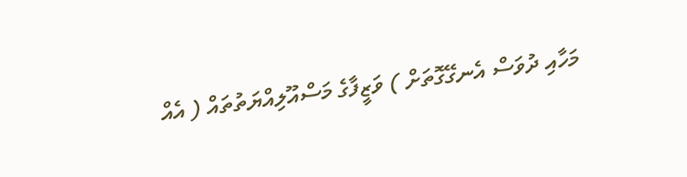މަހާއި ދުވަސް އެނގޭގޮތަށް ) ވަޒީފާގެ މަސްއޫލިއްޔަތުތައް ( އެއް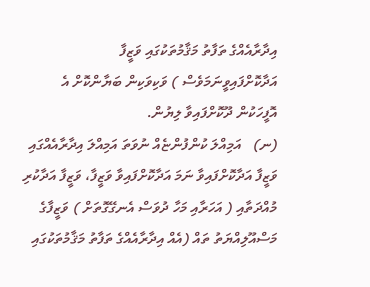އިދާރާއެއްގެ ތަފާތު މަޤާމުތަކުގައި ވަޒީފާ އަދާކޮށްފައިވީނަމަވެސް ) ވަކިވަކިން ބަޔާންކޮށް އެ އޮފީހަކުން ދޫކޮށްފައިވާ ލިޔުން.
(ނ)   އަމިއްލަ ކުންފުންޏެއް ނުވަތަ އަމިއްލަ އިދާރާއެއްގައި ވަޒީފާ އަދާކޮށްފައިވާ ނަމަ އަދާކޮށްފައިވާ ވަޒީފާ، ވަޒީފާ އަދާކުރި މުއްދަތާއި ( އަހަރާއި މަހާ ދުވަސް އެނގޭގޮތަށް ) ވަޒީފާގެ މަސްއޫލިއްޔަތު ތައް (އެއް އިދާރާއެއްގެ ތަފާތު މަޤާމުތަކުގައި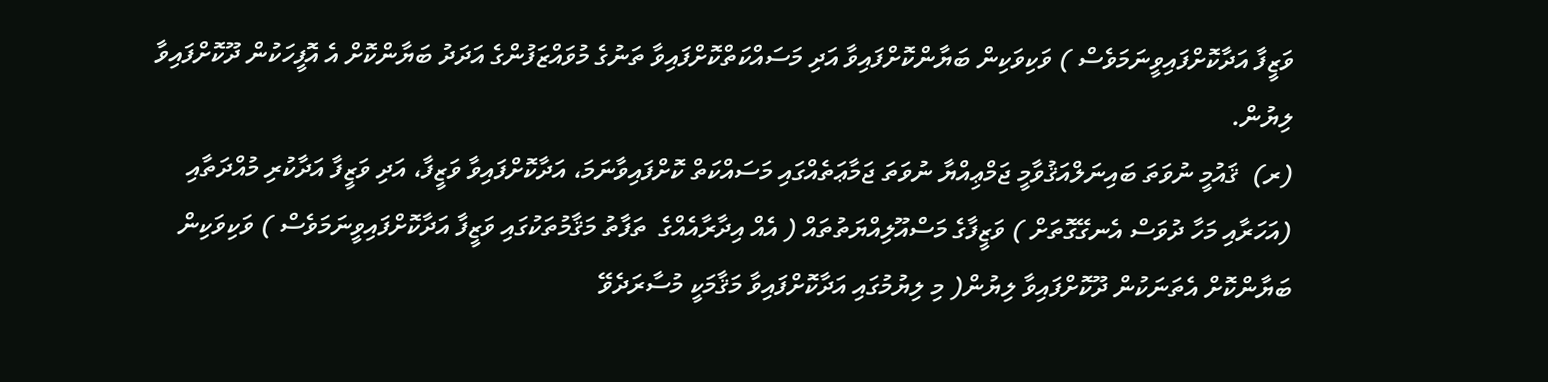ވަޒީފާ އަދާކޮށްފައިވީނަމަވެސް ) ވަކިވަކިން ބަޔާންކޮށްފައިވާ އަދި މަސައްކަތްކޮށްފައިވާ ތަނުގެ މުވައްޒަފުންގެ އަދަދު ބަޔާންކޮށް އެ އޮފީހަކުން ދޫކޮށްފައިވާ ލިޔުން.
(ރ)  ޤައުމީ ނުވަތަ ބައިނަލްއަޤުވާމީ ޖަމްޢިއްޔާ ނުވަތަ ޖަމާޢަތެއްގައި މަސައްކަތް ކޮށްފައިވާނަމަ، އަދާކޮށްފައިވާ ވަޒީފާ، އަދި ވަޒީފާ އަދާކުރި މުއްދަތާއި  (އަހަރާއި މަހާ ދުވަސް އެނގޭގޮތަށް ) ވަޒީފާގެ މަސްއޫލިއްޔަތުތައް ( އެއް އިދާރާއެއްގެ  ތަފާތު މަޤާމުތަކުގައި ވަޒީފާ އަދާކޮށްފައިވީނަމަވެސް ) ވަކިވަކިން ބަޔާންކޮށް އެތަނަކުން ދޫކޮށްފައިވާ ލިޔުން( މި ލިޔުމުގައި އަދާކޮށްފައިވާ މަޤާމަކީ މުސާރަދެވޭ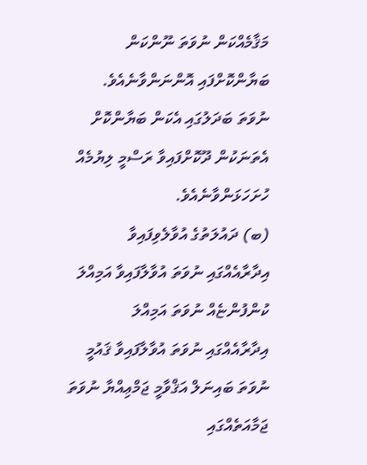މަޤާމެއްކަން ނުވަތަ ނޫންކަން ބަޔާންކޮށްފައި އޮންނަންވާނެއެވެ.  ނުވަތަ ބަދަލުގައި އެކަން ބަޔާންކޮށް އެތަނަކުން ދޫކޮށްފައިވާ ރަސްމީ ލިޔުމެއް ހުށަހަޅަންވާނެއެވެ.
(ބ) ދައުލަތުގެ އުވާލެވިފައިވާ އިދާރާއެއްގައި ނުވަތަ އުވާލާފައިވާ އަމިއްލަ ކުންފުންޏެއް ނުވަތަ އަމިއްލަ އިދާރާއެއްގައި ނުވަތަ އުވާލާފައިވާ ޤައުމީ ނުވަތަ ބައިނަލް އަޤްވާމީ ޖަމްޢިއްޔާ ނުވަތަ ޖަމާއަތެއްގައި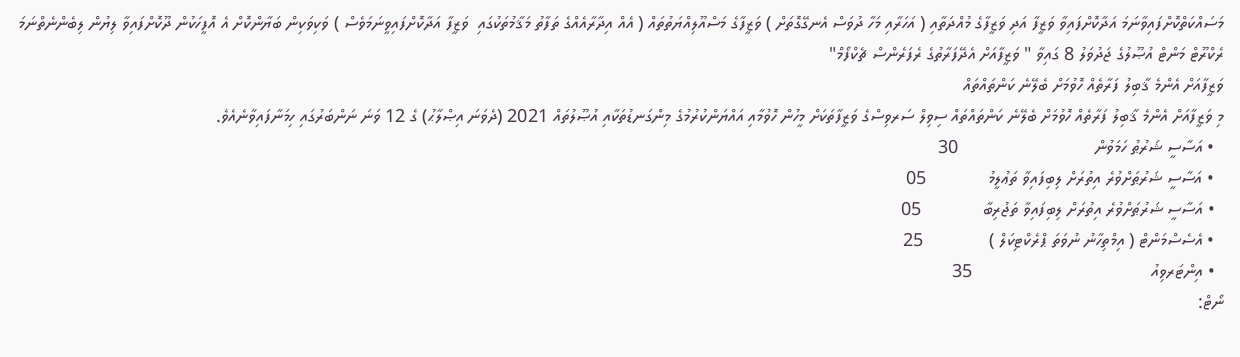މަސައްކަތްކޮށްފައިވާނަމަ އަދާކޮށްފައިވާ ވަޒީފާ އަދި ވަޒީފާގެ މުއްދަތާއި ( އަހަރާއި މަހާ ދުވަސް އެނގޭގޮތަށް ) ވަޒީފާގެ މަސްއޫލިއްޔަތުތައް ( އެއް އިދާރާއެއްގެ ތަފާތު މަޤާމުތަކުގައި  ވަޒީފާ އަދާކޮށްފައިވީނަމަވެސް ) ވަކިވަކިން ބަޔާންކޮށް އެ އޮފީހަކުން ދޫކޮށްފައިވާ ލިޔުން ލިބެންނެތްނަމަ ރެކްރޫޓް މަންޓް އުޞޫލުގެ ޖަދުވަލު 8 ގައިވާ " ވަޒީފާއަށް އެދޭފަރާތުގެ ރެފަރެންސް ޗެކްފޯމް"
ވަޒީފާއަށް އެންމެ ޤާބިލު ފަރާތެއް ހޮވުމަށް ބެލޭނެ ކަންތައްތައް
މި ވަޒީފާއަށް އެންމެ ޤާބިލު ފަރާތެއް ހޮވުމަށް ބެލޭނެ ކަންތައްތައް ސިވިލް ސަރވިސްގެ ވަޒީފާތަކަށް މީހުން ހޮވުމާއި އައްޔަންކުރުމުގެ މިންގަނޑުތަކާއި އުޞޫލުތައް 2021 (ދެވަނަ އިޞްލާޙު) ގެ 12 ވަނަ ނަންބަރުގައި ހިމަނާފައިވާނެއެވެ.
  • އަސާސީ ޝަރުޠު ހަމަވުން                             30
  • އަސާސީ ޝަރުޠަށްވުރެ އިތުރަށް ލިބިފައިވާ ތަޢުލީމު             05
  • އަސާސީ ޝަރުޠަށްވުރެ އިތުރަށް ލިބިފައިވާ ތަޖުރިބާ             05
  • އެސެސްމަންޓް ( އިމްތިހާނު ނުވަތަ ޕްރެކްޓިކަލް )              25
  • އިންޓަރވިއު                                      35
ނޯޓް: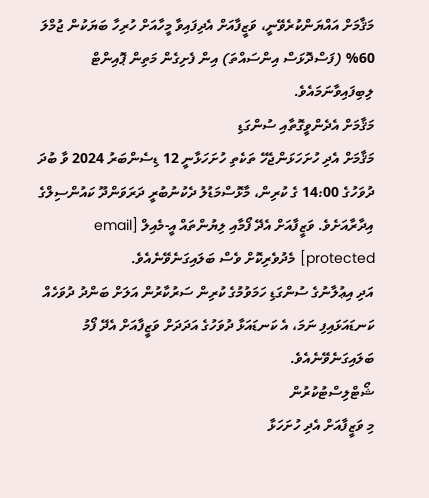މަޤާމަށް އައްޔަންކުރެވޭނީ، ވަޒީފާއަށް އެދިފައިވާ މީހާއަށް ހުރިހާ ބަޔަކުން ޖުމްލަ 60% (ފަސްދޮޅަސް އިންސައްތަ) އިން ފެށިގެން މަތިން ޕޮއިންޓް ލިބިފައިވާނަމައެވެ.
މަޤާމަށް އެދެންވީގޮތާއި ސުންގަޑި
މަޤާމަށް އެދި ހުށަހަޅަންޖެހޭ ތަކެތި ހުށަހަޅާނީ 12 ޑިސެންބަރު 2024 ވާ ބުދަ ދުވަހުގެ 14:00 ގެ ކުރިން، މާޅޮސްމަޑުލު ދެކުނުބުރީ ދަރަވަންދޫ ކައުންސިލްގެ އިދާރާއަށެވެ. ވަޒީފާއަށް އެދޭ ފޯމާއި ލިޔުންތައް އީ-މެއިލް [email protected] މެދުވެރިކޮށް ވެސް ބަލައިގަނެވޭނެއެވެ.
އަދި އިޢުލާނުގެ ސުންގަޑި ހަމަވުމުގެ ކުރިން ސަރުކާރުން އަލަށް ބަންދު ދުވަހެއް ކަނޑައަޅައިފި ނަމަ، އެ ކަނޑައަޅާ ދުވަހުގެ އަދަދަށް ވަޒީފާއަށް އެދޭ ފޯމު ބަލައިގަނެވޭނެއެވެ.
ޝޯޓްލިސްޓުކުރުން
މި ވަޒީފާއަށް އެދި ހުށަހަޅާ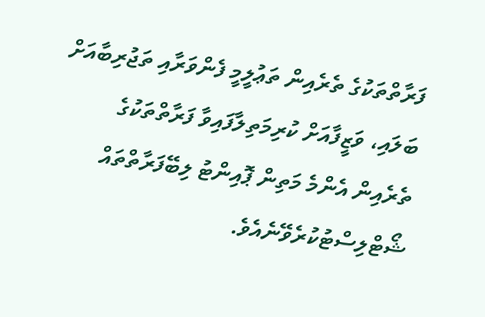ފަރާތްތަކުގެ ތެރެއިން ތަޢުލީމީ ފެންވަރާއި ތަޖުރިބާއަށް ބަލައި، ވަޒީފާއަށް ކުރިމަތިލާފައިވާ ފަރާތްތަކުގެ ތެރެއިން އެންމެ މަތިން ޕޮއިންޓު ލިބޭފަރާތްތައް ޝޯޓްލިސްޓުކުރެވޭނެއެވެ.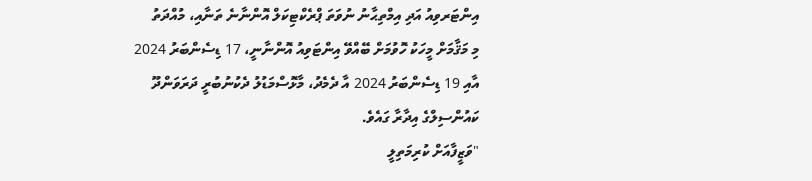އިންޓަރވިއު އަދި އިމްތިޙާނު ނުވަތަ ޕްރެކްޓިކަލް އޮންނާނެ ތަނާއި، މުއްދަތު
މި މަޤާމަށް މީހަކު ހޮވުމަށް ބޭއްވޭ އިންޓަވިއު އޮންނާނީ، 17 ޑިސެންބަރު 2024 އާއި 19 ޑިސެންބަރު 2024 އާ ދެމެދު، މާޅޮސްމަޑުލު ދެކުނުބުރީ ދަރަވަންދޫ ކައުންސިލްގެ އިދާރާ ގައެވެ.
"ވަޒީފާއަށް ކުރިމަތިލީ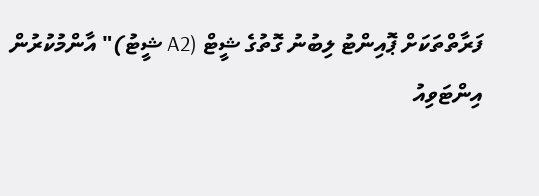ފަރާތްތަކަށް ޕޮއިންޓު ލިބުނު ގޮތުގެ ޝީޓް (A2 ޝީޓު)" އާންމުކުރުން
އިންޓަވިއު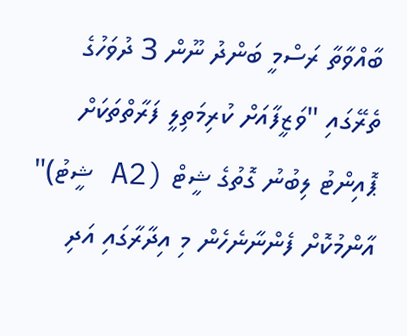ބާއްވާތާ ރަސްމީ ބަންދު ނޫން 3 ދުވަހުގެ ތެރޭގައި "ވަޒީފާއަށް ކުރިމަތިލީ ފަރާތްތަކަށް ޕޮއިންޓު ލިބުނު ގޮތުގެ ޝީޓް (A2 ޝީޓު)" އާންމުކޮށް ފެންނާނެހެން މި އިދާރާގައި އަދި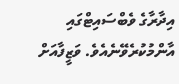އިދާރާގެ ވެބްސައިޓްގައި އާންމުކުރެވޭނެއެވެ. ވަޒީފާއަށް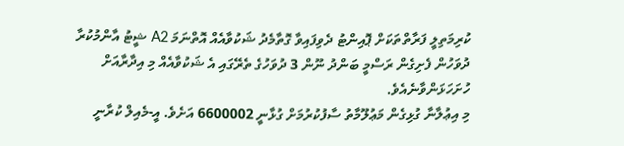ކުރިމަތިލީ ފަރާތްތަކަށް ޕޮއިންޓު ދެވިފައިވާ ގޮތާމެދު ޝަކުވާއެއް އޮތްނަމަ A2 ޝީޓު އާންމުކުރާ ދުވަހުން ފެށިގެން ރަސްމީ ބަންދު ނޫން 3 ދުވަހުގެ ތެރޭގައި އެ ޝަކުވާއެއް މި އިދާރާއަށް ހުށަހަޅަންވާނެއެވެ.
މި އިޢުލާނާ ގުޅިގެން މަޢުލޫމާތު ސާފުކުރުމަށް ގުޅާނީ 6600002 އަށެވެ. އީ-މެއިލް ކުރާނީ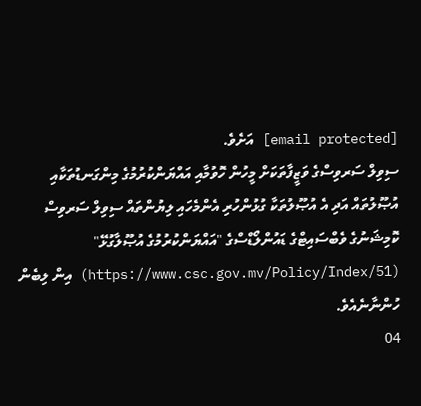[email protected] އަށެވެ.
ސިވިލް ސަރވިސްގެ ވަޒީފާތަކަށް މީހުން ހޮވުމާއި އައްޔަންކުރުމުގެ މިންގަނޑުތަކާއި އުޞޫލުތައް އަދި އެ އުޞޫލުތަކާ ގުޅުންހުރި އެންމެހައި ލިޔުންތައް ސިވިލް ސަރވިސް ކޮމިޝަނުގެ ވެބްސައިޓްގެ ޑައުންލޯޑްސްގެ "އައްޔަންކުރުމުގެ އުޞޫލާގުޅޭ" (https://www.csc.gov.mv/Policy/Index/51) އިން ލިބެން ހުންނާނެއެވެ.
04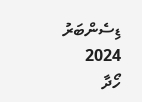ޑިސެންބަރު 2024
ހޯދާ